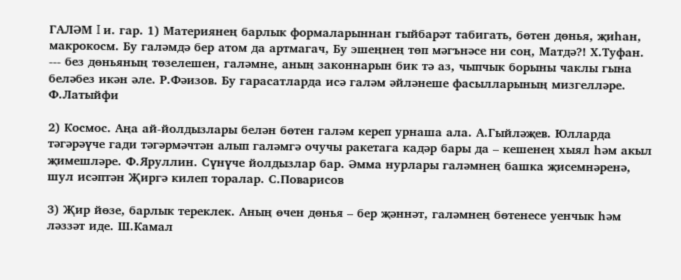ГАЛӘМ I и. гар. 1) Материянең барлык формаларыннан гыйбарәт табигать, бөтен дөнья, җиһан, макрокосм. Бу галәмдә бер атом да артмагач, Бу эшеңнең төп мәгънәсе ни соң, Матдә?! Х.Туфан. --- без дөньяның төзелешен, галәмне, аның законнарын бик тә аз, чыпчык борыны чаклы гына беләбез икән әле. Р.Фәизов. Бу гарасатларда исә галәм әйләнеше фасылларының мизгелләре. Ф.Латыйфи

2) Космос. Аңа ай-йолдызлары белән бөтен галәм кереп урнаша ала. А.Гыйләҗев. Юлларда тәгәрәүче гади тәгәрмәчтән алып галәмгә очучы ракетага кадәр бары да – кешенең хыял һәм акыл җимешләре. Ф.Яруллин. Сүнүче йолдызлар бар. Әмма нурлары галәмнең башка җисемнәренә, шул исәптән Җиргә килеп торалар. С.Поварисов

3) Җир йөзе, барлык тереклек. Аның өчен дөнья – бер җәннәт, галәмнең бөтенесе уенчык һәм ләззәт иде. Ш.Камал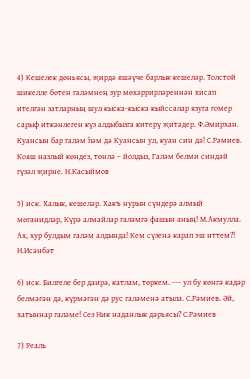4) Кешелек дөньясы, җирдә яшәүче барлык кешеләр. Толстой шикелле бөтен галәмнең зур мөхәррирләреннән хисап ителгән затларның шул кыска-кыска кыйссалар язуга гомер сарыф иткәнлеген күз алдыбызга китерү җитәдер. Ф.Әмирхан. Куансын бар галәм һәм дә Куансын ул, куан син дә! С.Рәмиев. Кояш назлый көндез, төнлә – йолдыз, Галәм белми синдәй гүзәл җирне. Н.Касыймов

5) иск. Халык, кешеләр. Хакъ нурын сүндерә алмый мөганидләр, Күрә алмайлар галәмгә фашын аның! М.Акмулла. Ах, хур булдым галәм алдында! Кем сүзенә карап эш иттем?! Н.Исәнбәт

6) иск. Билгеле бер даирә, катлам, төркем. --- ул бу көнгә кадәр белмәгән дә, күрмәгән дә рус галәменә атыла. С.Рәмиев. Әй, хатыннар галәме! Сез Ник наданлык дәрьясы? С.Рәмиев

7) Реаль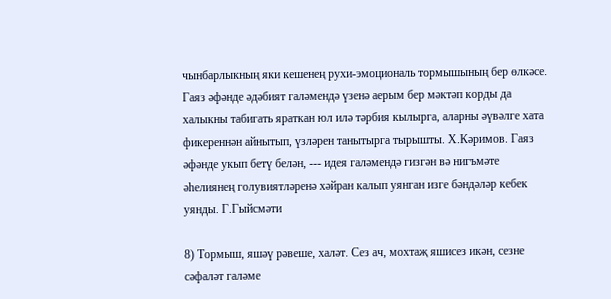чынбарлыкның яки кешенең рухи-эмоциональ тормышының бер өлкәсе. Гаяз әфәнде әдәбият галәмендә үзенә аерым бер мәктәп корды да халыкны табигать яраткан юл илә тәрбия кылырга, аларны әүвәлге хата фикереннән айнытып, үзләрен танытырга тырышты. Х.Кәримов. Гаяз әфәнде укып бетү белән, --- идея галәмендә гизгән вә нигъмәте әһелиянең голувиятләренә хәйран калып уянган изге бәндәләр кебек уянды. Г.Гыйсмәти

8) Тормыш, яшәү рәвеше, халәт. Сез ач, мохтаҗ яшисез икән, сезне сәфаләт галәме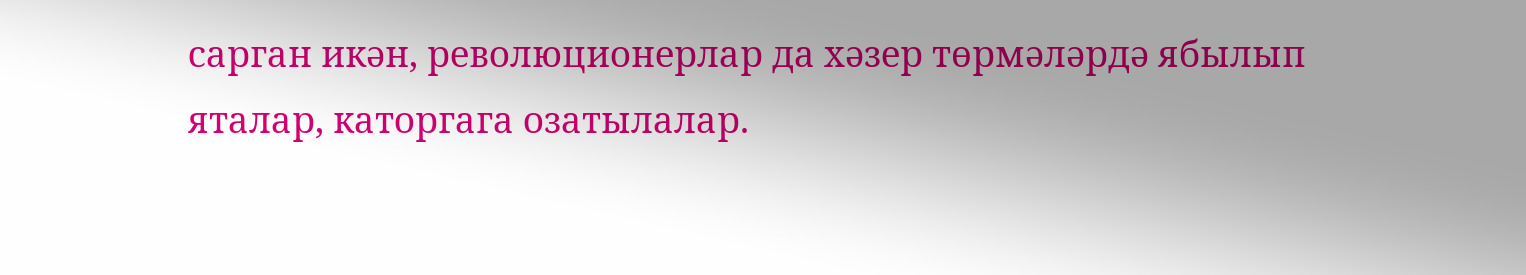сарган икән, революционерлар да хәзер төрмәләрдә ябылып яталар, каторгага озатылалар.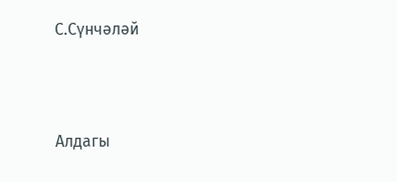С.Сүнчәләй



Алдагы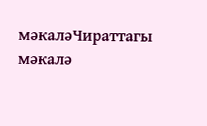мәкаләЧираттагы мәкалә